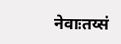नेवाःतय्सं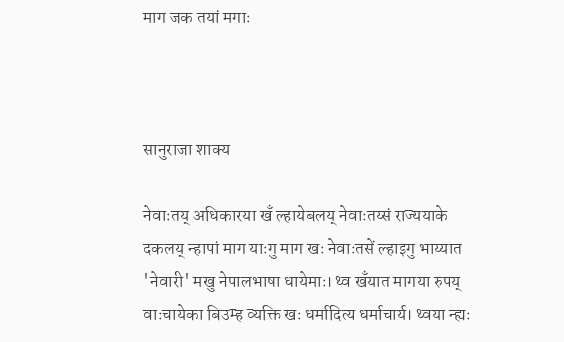माग जक तयां मगाः



सानुराजा शाक्य

नेवाःतय् अधिकारया खँ ल्हायेबलय् नेवाःतय्सं राज्ययाके दकलय् न्हापां माग याःगु माग खः नेवाःतसें ल्हाइगु भाय्यात 'नेवारी' मखु नेपालभाषा धायेमाः। थ्व खँयात मागया रुपय् वाःचायेका बिउम्ह व्यक्ति खः धर्मादित्य धर्माचार्य। थ्वया न्ह्यः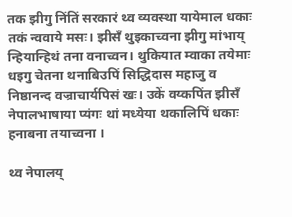तक झीगु निंतिं सरकारं थ्व व्यवस्था यायेमाल धकाः तकं न्ववाये मसः। झीसँ थुइकाच्वना झीगु मांभाय् न्हियान्हिथं तना वनाच्वन। थुकियात म्वाका तयेमाः धइगु चेतना थनाबिउपिं सिद्धिदास महाजु व निष्ठानन्द वज्राचार्यपिसं खः। उकें वय्कपिंत झीसँ नेपालभाषाया प्यंगः थां मध्येया थकालिपिं धकाः हनाबना तयाच्वना ।

थ्व नेपालय्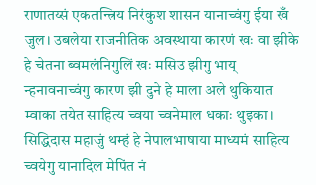राणातय्सं एकतन्त्रिय निरंकुश शासन यानाच्वंगु ईया खँ जुल। उबलेया राजनीतिक अवस्थाया कारणं खः वा झीके हे चेतना ब्वमलंनिगुलिं खः मसिउ झीगु भाय् न्हनावनाच्वंगु कारण झी दुने हे माला अले थुकियात म्वाका तयेत साहित्य च्वया च्वनेमाल धकाः थुइका। सिद्धिदास महाजुं थम्हं हे नेपालभाषाया माध्यमं साहित्य च्वयेगु यानादिल मेपिंत नं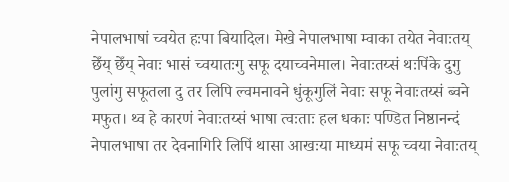नेपालभाषां च्वयेत हःपा बियादिल। मेखे नेपालभाषा म्वाका तयेत नेवाःतय् छेँय् छेँय् नेवाः भासं च्वयातःगु सफू दयाच्वनेमाल। नेवाःतय्सं थःपिंके दुगु पुलांगु सफूतला दु तर लिपि ल्वमनावने धुंकूगुलिं नेवाः सफू नेवाःतय्सं ब्वने मफुत। थ्व हे कारणं नेवाःतय्सं भाषा त्वःताः हल धकाः पण्डित निष्ठानन्दं नेपालभाषा तर देवनागिरि लिपिं थासा आखःया माध्यमं सफू च्वया नेवाःतय्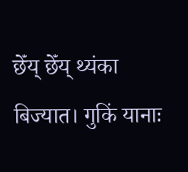छेँय् छेँय् थ्यंका बिज्यात। गुकिं यानाः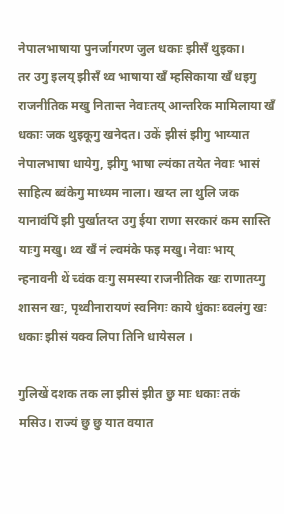नेपालभाषाया पुनर्जागरण जुल धकाः झीसँ थुइका।
तर उगु इलय् झीसँ थ्व भाषाया खँ म्हसिकाया खँ धइगु राजनीतिक मखु नितान्त नेवाःतय् आन्तरिक मामिलाया खँ धकाः जक थुइकूगु खनेदत। उकें झीसं झीगु भाय्यात नेपालभाषा धायेगु, झीगु भाषा ल्यंका तयेत नेवाः भासं साहित्य ब्वंकेगु माध्यम नाला। खय्त ला थुलि जक यानावंपिं झी पुर्खातय्त उगु ईया राणा सरकारं कम सास्ति याःगु मखु। थ्व खँ नं ल्वमंके फइ मखु। नेवाः भाय् न्हनावनी थें च्वंक वःगु समस्या राजनीतिक खः राणातय्गु शासन खः, पृथ्वीनारायणं स्वनिगः काये धुंकाः ब्वलंगु खः धकाः झीसं यक्व लिपा तिनि धायेसल ।

गुलिखें दशक तक ला झीसं झीत छु माः धकाः तकं मसिउ। राज्यं छु छु यात वयात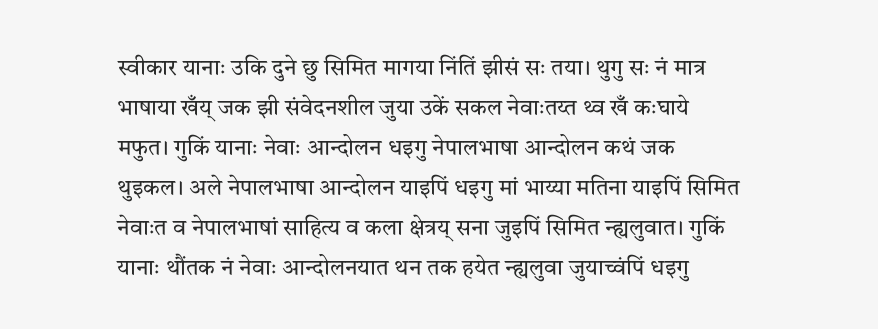स्वीकार यानाः उकि दुने छु सिमित मागया निंतिं झीसं सः तया। थुगु सः नं मात्र भाषाया खँय् जक झी संवेदनशील जुया उकें सकल नेवाःतय्त थ्व खँ कःघाये मफुत। गुकिं यानाः नेवाः आन्दोलन धइगु नेपालभाषा आन्दोलन कथं जक थुइकल। अले नेपालभाषा आन्दोलन याइपिं धइगु मां भाय्या मतिना याइपिं सिमित नेवाःत व नेपालभाषां साहित्य व कला क्षेत्रय् सना जुइपिं सिमित न्ह्यलुवात। गुकिं यानाः थौंतक नं नेवाः आन्दोलनयात थन तक हयेत न्ह्यलुवा जुयाच्वंपिं धइगु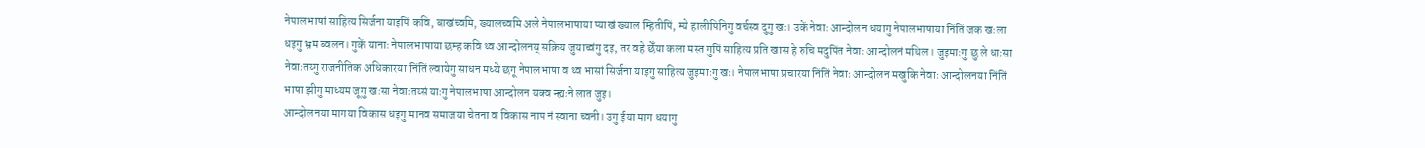नेपालभाषां साहित्य सिर्जना याइपिं कवि, बाखंच्वमि, ख्यालच्वमि अले नेपालभाषाया प्याखं ख्याल म्हितीपिं, म्ये हालीपिनिगु वर्चस्व दुगु खः। उकें नेवाः आन्दोलन धयागु नेपालभाषाया निंतिं जक खःला धइगु भ्रम ब्वलन। गुकें यानाः नेपालभाषाया छम्ह कवि थ्व आन्दोलनय् सक्रिय जुयाच्वंगु दइ, तर वहे छेँया कला मस्त गुपिं साहित्य प्रति खास हे रुचि मदुपिंत नेवाः आन्दोलनं मथिल। जुइमाःगु छु ले धाःसा नेवाःतय्गु राजनीतिक अधिकारया निंतिं ल्वायेगु साधन मध्ये छगू नेपालभाषा व थ्व भासां सिर्जना याइगु साहित्य जुइमाःगु खः। नेपालभाषा प्रचारया निंतिं नेवाः आन्दोलन मखुकि नेवाः आन्दोलनया निंतिं भाषा झीगु माध्यम जूगु खःसा नेवाःतय्सं याःगु नेपालभाषा आन्दोलन यक्व न्ह्यःने लात जुइ।
आन्दोलनया मागया विकास धइगु मानव समाजया चेतना व विकास नाप नं स्वाना च्वनी। उगु ईया माग धयागु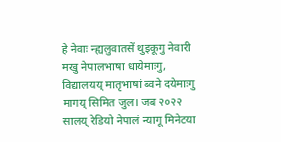हे नेवाः न्ह्यलुवातसें थुइकूगु नेवारी मखु नेपालभाषा धायेमाःगु, विद्यालयय् मातृभाषां ब्वने दयेमाःगु मागय् सिमित जुल। जब २०२२ सालय् रेडियो नेपालं न्यागू मिनेटया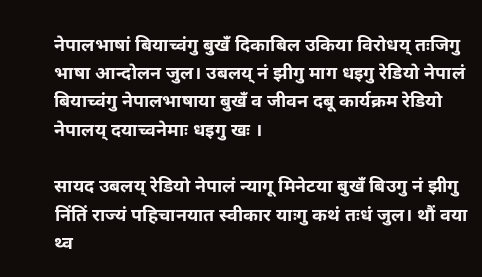नेपालभाषां बियाच्वंगु बुखँ दिकाबिल उकिया विरोधय् तःजिगु भाषा आन्दोलन जुल। उबलय् नं झीगु माग धइगु रेडियो नेपालं बियाच्वंगु नेपालभाषाया बुखँ व जीवन दबू कार्यक्रम रेडियो नेपालय् दयाच्वनेमाः धइगु खः ।

सायद उबलय् रेडियो नेपालं न्यागू मिनेटया बुखँ बिउगु नं झीगु निंतिं राज्यं पहिचानयात स्वीकार याःगु कथं तःधं जुल। थौं वया थ्व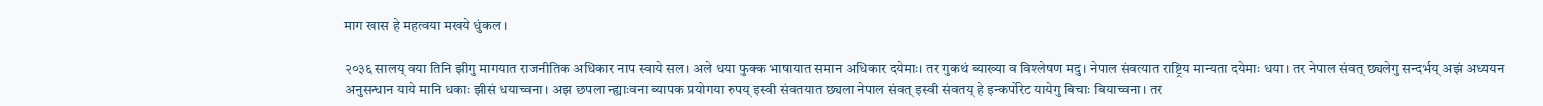माग खास हे महत्वया मखये धुंकल ।

२०३६ सालय् वया तिनि झीगु मागयात राजनीतिक अधिकार नाप स्वाये सल। अले धया फुक्क भाषायात समान अधिकार दयेमाः। तर गुकथं ब्याख्या व विश्लेषण मदु। नेपाल संवत्यात राष्ट्रिय मान्यता दयेमाः धया। तर नेपाल संवत् छ्यलेगु सन्दर्भय् अझं अध्ययन अनुसन्धान याये मानि धकाः झीसं धयाच्वना। अझ छपला न्ह्याःवना ब्यापक प्रयोगया रुपय् इस्वी संवतयात छ्यला नेपाल संवत् इस्वी संवतय् हे इन्कर्पोरेट यायेगु बिचाः बियाच्वना। तर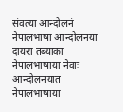संवत्या आन्दोलनं नेपालभाषा आन्दोलनया दायरा तब्याका नेपालभाषाया नेवाः आन्दोलनयात नेपालभाषाया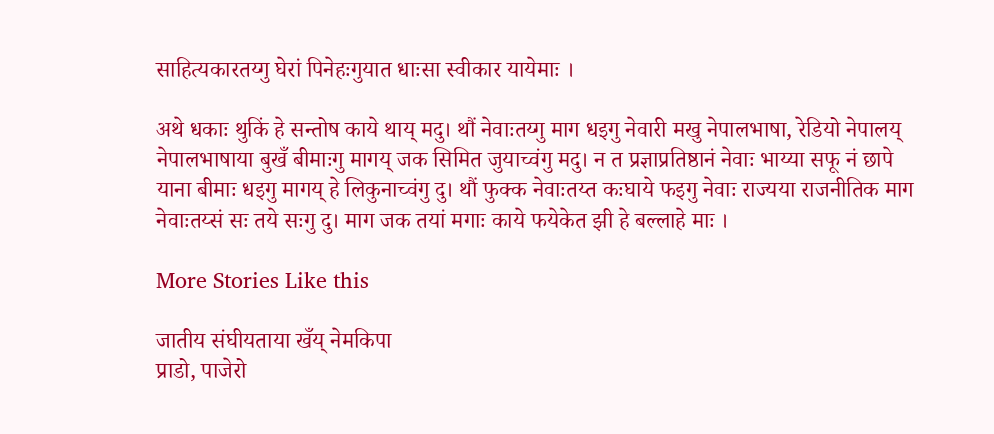साहित्यकारतय्गु घेरां पिनेहःगुयात धाःसा स्वीकार यायेमाः ।

अथे धकाः थुकिं हे सन्तोष काये थाय् मदु। थौं नेवाःतय्गु माग धइगु नेवारी मखु नेपालभाषा, रेडियो नेपालय् नेपालभाषाया बुखँ बीमाःगु मागय् जक सिमित जुयाच्वंगु मदु। न त प्रज्ञाप्रतिष्ठानं नेवाः भाय्या सफू नं छापे याना बीमाः धइगु मागय् हे लिकुनाच्वंगु दु। थौं फुक्क नेवाःतय्त कःघाये फइगु नेवाः राज्यया राजनीतिक माग नेवाःतय्सं सः तये सःगु दु। माग जक तयां मगाः काये फयेकेत झी हे बल्लाहे माः ।

More Stories Like this

जातीय संघीयताया खँय् नेमकिपा
प्राडो, पाजेरो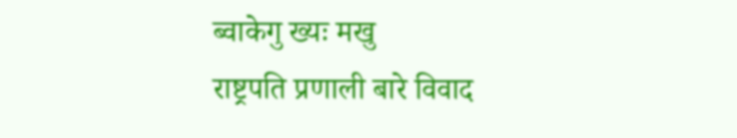ब्वाकेगु ख्यः मखु
राष्ट्रपति प्रणाली बारे विवाद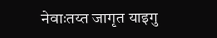नेवाःतय्त जागृत याइगु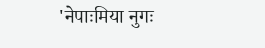'नेपाःमिया नुगः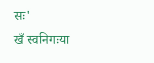सः'
खँ स्वनिगःया